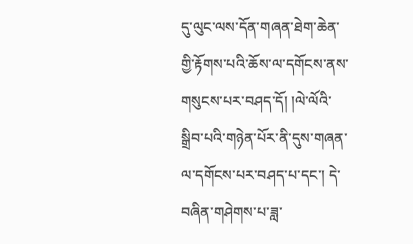དུ་ལུང་ལས་དོན་གཞན་ཐེག་ཆེན་གྱི་རྟོགས་པའི་ཆོས་ལ་དགོངས་ནས་གསུངས་པར་བཤད་དོ། །ལེ་ལོའི་སྒྲིབ་པའི་གཉེན་པོར་ནི་དུས་གཞན་ལ་དགོངས་པར་བཤད་པ་དང་། དེ་བཞིན་གཤེགས་པ་ཟླ་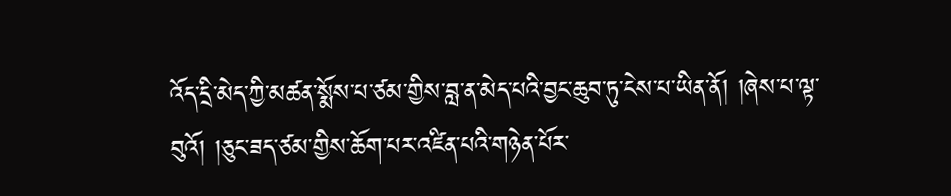འོད་དྲི་མེད་ཀྱི་མཚན་སྨོས་པ་ཙམ་གྱིས་བླ་ན་མེད་པའི་བྱང་ཆུབ་ཏུ་ངེས་པ་ཡིན་ནོ། །ཞེས་པ་ལྟ་བུའོ། །ཅུང་ཟད་ཙམ་གྱིས་ཆོག་པར་འཛིན་པའི་གཉེན་པོར་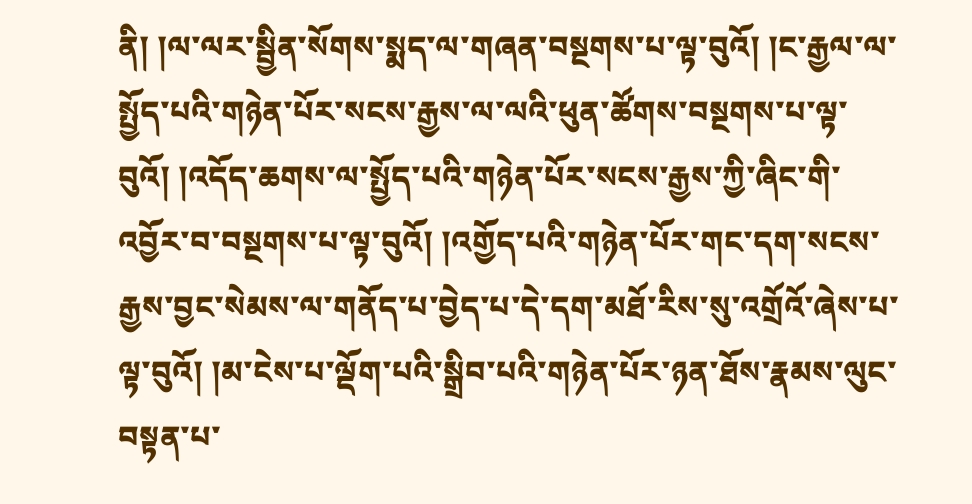ནི། །ལ་ལར་སྦྱིན་སོགས་སྨད་ལ་གཞན་བསྔགས་པ་ལྟ་བུའོ། །ང་རྒྱལ་ལ་སྤྱོད་པའི་གཉེན་པོར་སངས་རྒྱས་ལ་ལའི་ཕུན་ཚོགས་བསྔགས་པ་ལྟ་བུའོ། །འདོད་ཆགས་ལ་སྤྱོད་པའི་གཉེན་པོར་སངས་རྒྱས་ཀྱི་ཞིང་གི་འབྱོར་བ་བསྔགས་པ་ལྟ་བུའོ། །འགྱོད་པའི་གཉེན་པོར་གང་དག་སངས་རྒྱས་བྱང་སེམས་ལ་གནོད་པ་བྱེད་པ་དེ་དག་མཐོ་རིས་སུ་འགྲོའོ་ཞེས་པ་ལྟ་བུའོ། །མ་ངེས་པ་ལྡོག་པའི་སྒྲིབ་པའི་གཉེན་པོར་ཉན་ཐོས་རྣམས་ལུང་བསྟན་པ་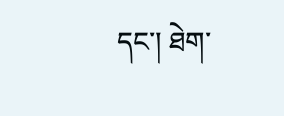དང་། ཐེག་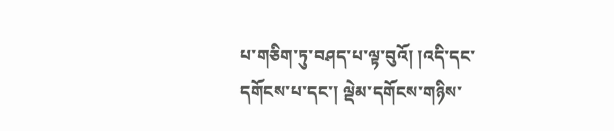པ་གཅིག་ཏུ་བཤད་པ་ལྟ་བུའོ། །འདི་དང་དགོངས་པ་དང་། ལྡེམ་དགོངས་གཉིས་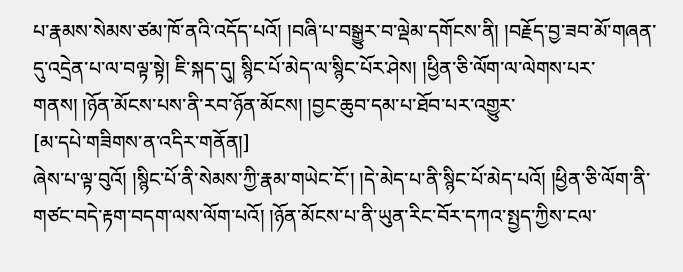པ་རྣམས་སེམས་ཙམ་ཁོ་ནའི་འདོད་པའོ། །བཞི་པ་བསྒྱུར་བ་ལྡེམ་དགོངས་ནི། །བརྗོད་བྱ་ཟབ་མོ་གཞན་དུ་འདྲེན་པ་ལ་བལྟ་སྟེ། ཇི་སྐད་དུ། སྙིང་པོ་མེད་ལ་སྙིང་པོར་ཤེས། །ཕྱིན་ཅི་ལོག་ལ་ལེགས་པར་གནས། །ཉོན་མོངས་པས་ནི་རབ་ཉོན་མོངས། །བྱང་ཆུབ་དམ་པ་ཐོབ་པར་འགྱུར་
[མ་དཔེ་གཟིགས་ན་འདིར་གནོན།]
ཞེས་པ་ལྟ་བུའོ། །སྙིང་པོ་ནི་སེམས་ཀྱི་རྣམ་གཡེང་ངོ་། །དེ་མེད་པ་ནི་སྙིང་པོ་མེད་པའོ། །ཕྱིན་ཅི་ལོག་ནི་གཙང་བདེ་རྟག་བདག་ལས་ལོག་པའོ། །ཉོན་མོངས་པ་ནི་ཡུན་རིང་བོར་དཀའ་སྤྱད་ཀྱིས་ངལ་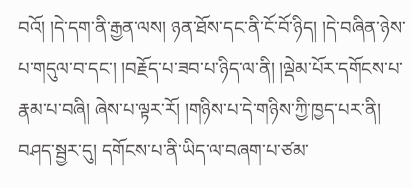བའོ། །དེ་དག་ནི་རྒྱན་ལས། ཉན་ཐོས་དང་ནི་ངོ་བོ་ཉིད། །དེ་བཞིན་ཉེས་པ་གདུལ་བ་དང་། །བརྗོད་པ་ཟབ་པ་ཉིད་ལ་ནི། །ལྡེམ་པོར་དགོངས་པ་རྣམ་པ་བཞི། ཞེས་པ་ལྟར་རོ། །གཉིས་པ་དེ་གཉིས་ཀྱི་ཁྱད་པར་ནི། བཤད་སྦྱར་དུ། དགོངས་པ་ནི་ཡིད་ལ་བཞག་པ་ཙམ་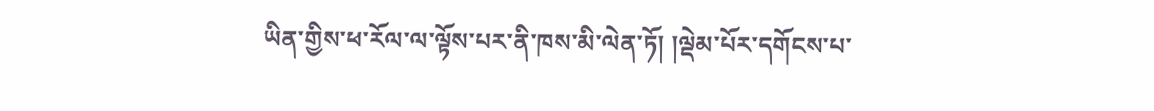ཡིན་གྱིས་ཕ་རོལ་ལ་ལྟོས་པར་ནི་ཁས་མི་ལེན་ཏོ། །ལྡེམ་པོར་དགོངས་པ་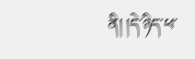ནི། །དེ་ཉིད་ཕ་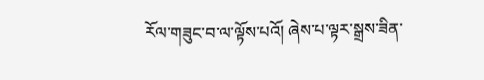རོལ་གཟུང་བ་ལ་ལྟོས་པའོ། ཞེས་པ་ལྟར་སྒྲས་ཟིན་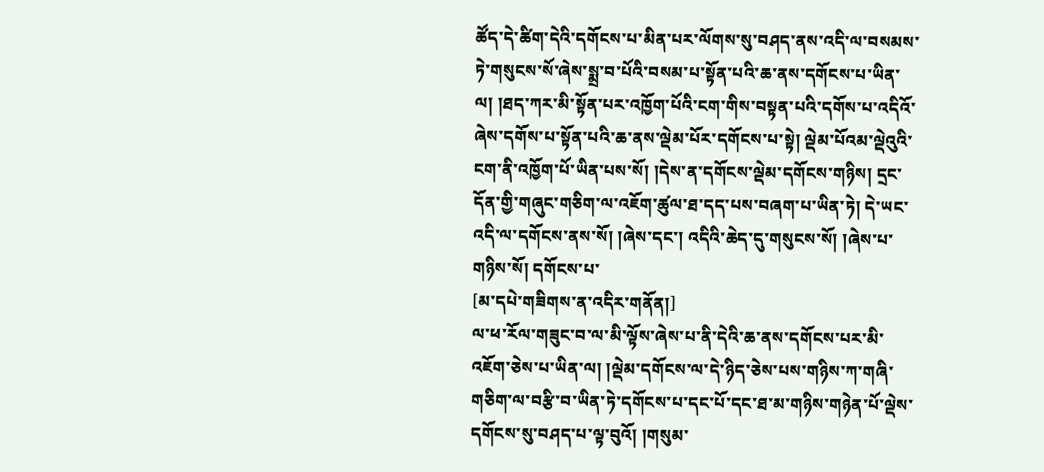ཚོད་དེ་ཚིག་དེའི་དགོངས་པ་མིན་པར་ལོགས་སུ་བཤད་ནས་འདི་ལ་བསམས་ཏེ་གསུངས་སོ་ཞེས་སྨྲ་བ་པོའི་བསམ་པ་སྟོན་པའི་ཆ་ནས་དགོངས་པ་ཡིན་ལ། །ཐད་ཀར་མི་སྟོན་པར་འཁྱོག་པོའི་ངག་གིས་བསྟན་པའི་དགོས་པ་འདིའོ་ཞེས་དགོས་པ་སྟོན་པའི་ཆ་ནས་ལྡེམ་པོར་དགོངས་པ་སྟེ། ལྡེམ་པོའམ་ལྡེའུའི་ངག་ནི་འཁྱོག་པོ་ཡིན་པས་སོ། །དེས་ན་དགོངས་ལྡེམ་དགོངས་གཉིས། དྲང་དོན་གྱི་གཞུང་གཅིག་ལ་འཇོག་ཚུལ་ཐ་དད་པས་བཞག་པ་ཡིན་ཏེ། དེ་ཡང་འདི་ལ་དགོངས་ནས་སོ། །ཞེས་དང་། འདིའི་ཆེད་དུ་གསུངས་སོ། །ཞེས་པ་གཉིས་སོ། དགོངས་པ་
[མ་དཔེ་གཟིགས་ན་འདིར་གནོན།]
ལ་ཕ་རོལ་གཟུང་བ་ལ་མི་ལྟོས་ཞེས་པ་ནི་དེའི་ཆ་ནས་དགོངས་པར་མི་འཇོག་ཅེས་པ་ཡིན་ལ། །ལྡེམ་དགོངས་ལ་དེ་ཉིད་ཅེས་པས་གཉིས་ཀ་གཞི་གཅིག་ལ་བརྩི་བ་ཡིན་ཏེ་དགོངས་པ་དང་པོ་དང་ཐ་མ་གཉིས་གཉེན་པོ་ལྡེས་དགོངས་སུ་བཤད་པ་ལྟ་བུའོ། །གསུམ་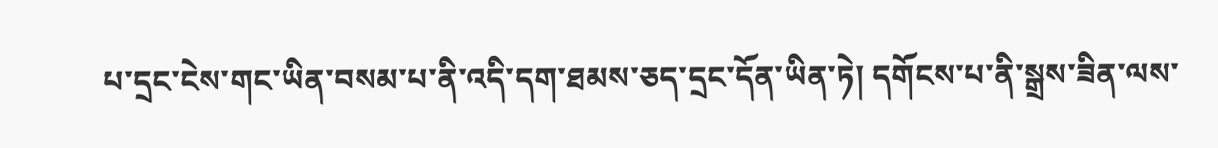པ་དྲང་ངེས་གང་ཡིན་བསམ་པ་ནི་འདི་དག་ཐམས་ཅད་དྲང་དོན་ཡིན་ཏེ། དགོངས་པ་ནི་སྒྲས་ཟིན་ལས་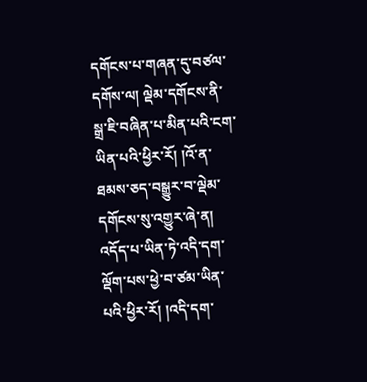དགོངས་པ་གཞན་དུ་བཙལ་དགོས་ལ། ལྡེམ་དགོངས་ནི་སྒྲ་ཇི་བཞིན་པ་མིན་པའི་ངག་ཡིན་པའི་ཕྱིར་རོ། །འོ་ན་ཐམས་ཅད་བསྒྱུར་བ་ལྡེམ་དགོངས་སུ་འགྱུར་ཞེ་ན། འདོད་པ་ཡིན་ཏེ་འདི་དག་ལྡོག་པས་ཕྱེ་བ་ཙམ་ཡིན་པའི་ཕྱིར་རོ། །འདི་དག་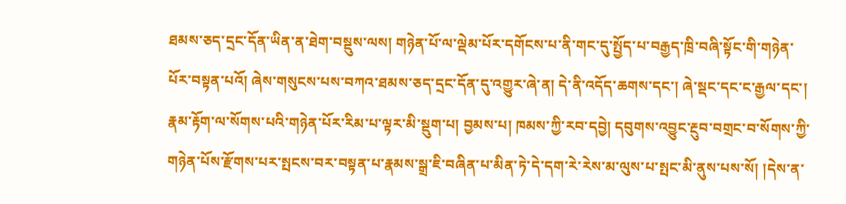ཐམས་ཅད་དྲང་དོན་ཡིན་ན་ཐེག་བསྡུས་ལས། གཉེན་པོ་ལ་ལྡེམ་པོར་དགོངས་པ་ནི་གང་དུ་སྤྱོད་པ་བརྒྱད་ཁྲི་བཞི་སྟོང་གི་གཉེན་པོར་བསྟན་པའོ། ཞེས་གསུངས་པས་བཀའ་ཐམས་ཅད་དྲང་དོན་དུ་འགྱུར་ཞེ་ན། དེ་ནི་འདོད་ཆགས་དང་། ཞེ་སྡང་དང་ང་རྒྱལ་དང་། རྣམ་རྟོག་ལ་སོགས་པའི་གཉེན་པོར་རིམ་པ་ལྟར་མི་སྡུག་པ། བྱམས་པ། ཁམས་ཀྱི་རབ་དབྱེ། དབུགས་འབྱུང་རྔུབ་བགྲང་བ་སོགས་ཀྱི་གཉེན་པོས་རྫོགས་པར་སྤངས་བར་བསྟན་པ་རྣམས་སྒྲ་ཇི་བཞིན་པ་མིན་ཏེ་དེ་དག་རེ་རེས་མ་ལུས་པ་སྤང་མི་ནུས་པས་སོ། །དེས་ན་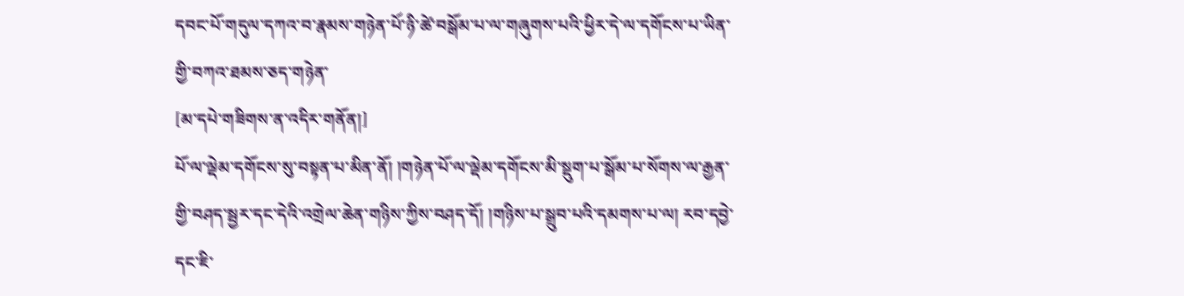དབང་པོ་གདུལ་དཀའ་བ་རྣམས་གཉེན་པོ་ཉི་ཚེ་བསྒོམ་པ་ལ་གཞུགས་པའི་ཕྱིར་དེ་ལ་དགོངས་པ་ཡིན་གྱི་བཀའ་ཐམས་ཅད་གཉེན་
[མ་དཔེ་གཟིགས་ན་འདིར་གནོན།]
པོ་ལ་ལྡེམ་དགོངས་སུ་བསྟན་པ་མིན་ནོ། །གཉེན་པོ་ལ་ལྡེམ་དགོངས་མི་སྡུག་པ་སྒོམ་པ་སོགས་ལ་རྒྱན་གྱི་བཤད་སྦྱར་དང་དེའི་འགྲེལ་ཆེན་གཉིས་ཀྱིས་བཤད་དོ། །གཉིས་པ་སྒྲུབ་པའི་དམགས་པ་ལ། རབ་དབྱེ་དང་ཇི་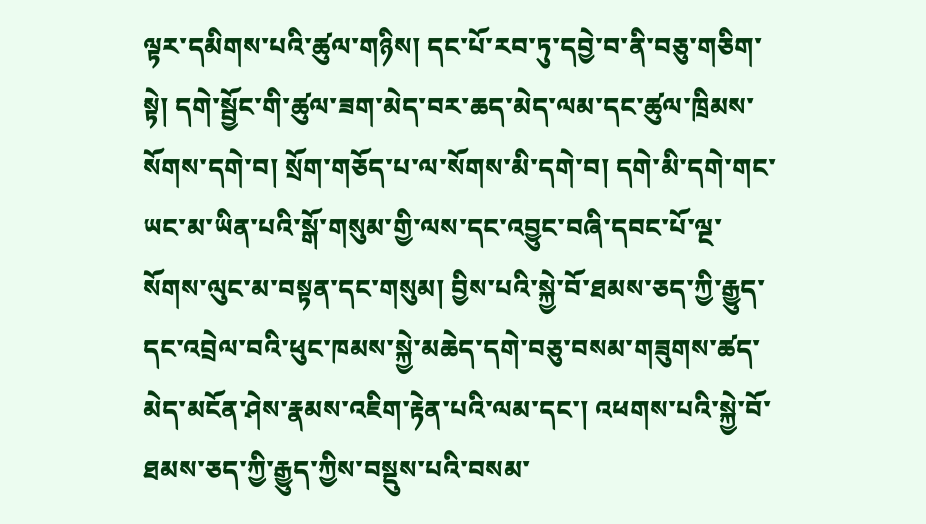ལྟར་དམིགས་པའི་ཚུལ་གཉིས། དང་པོ་རབ་ཏུ་དབྱེ་བ་ནི་བཅུ་གཅིག་སྟེ། དགེ་སྦྱོང་གི་ཚུལ་ཟག་མེད་བར་ཆད་མེད་ལམ་དང་ཚུལ་ཁྲིམས་སོགས་དགེ་བ། སྲོག་གཅོད་པ་ལ་སོགས་མི་དགེ་བ། དགེ་མི་དགེ་གང་ཡང་མ་ཡིན་པའི་སྒོ་གསུམ་གྱི་ལས་དང་འབྱུང་བཞི་དབང་པོ་ལྔ་སོགས་ལུང་མ་བསྟན་དང་གསུམ། བྱིས་པའི་སྐྱེ་བོ་ཐམས་ཅད་ཀྱི་རྒྱུད་དང་འབྲེལ་བའི་ཕུང་ཁམས་སྐྱེ་མཆེད་དགེ་བཅུ་བསམ་གཟུགས་ཚད་མེད་མངོན་ཤེས་རྣམས་འཇིག་རྟེན་པའི་ལམ་དང་། འཕགས་པའི་སྐྱེ་བོ་ཐམས་ཅད་ཀྱི་རྒྱུད་ཀྱིས་བསྡུས་པའི་བསམ་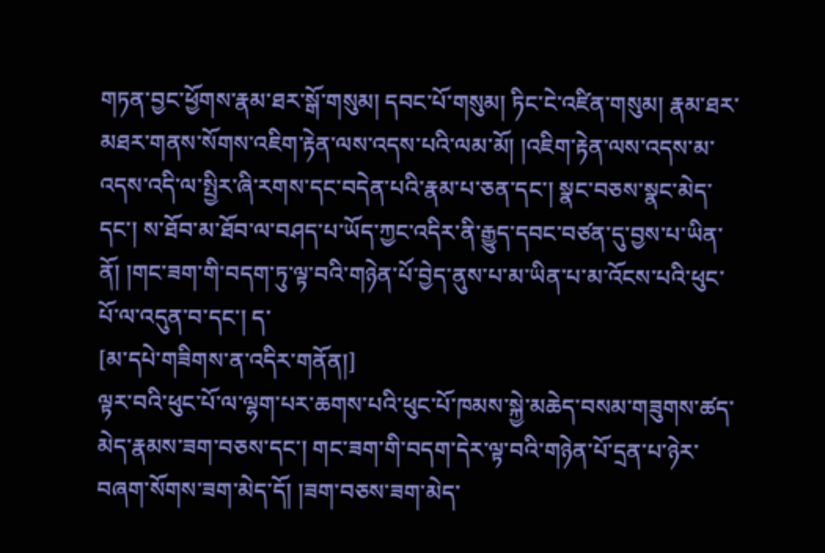གཏན་བྱང་ཕྱོགས་རྣམ་ཐར་སྒོ་གསུམ། དབང་པོ་གསུམ། ཏིང་ངེ་འཛིན་གསུམ། རྣམ་ཐར་མཐར་གནས་སོགས་འཇིག་རྟེན་ལས་འདས་པའི་ལམ་མོ། །འཇིག་རྟེན་ལས་འདས་མ་འདས་འདི་ལ་སྤྱིར་ཞི་རགས་དང་བདེན་པའི་རྣམ་པ་ཅན་དང་། སྣང་བཅས་སྣང་མེད་དང་། ས་ཐོབ་མ་ཐོབ་ལ་བཤད་པ་ཡོད་ཀྱང་འདིར་ནི་རྒྱུད་དབང་བཙན་དུ་བྱས་པ་ཡིན་ནོ། །གང་ཟག་གི་བདག་ཏུ་ལྟ་བའི་གཉེན་པོ་བྱེད་ནུས་པ་མ་ཡིན་པ་མ་འོངས་པའི་ཕུང་པོ་ལ་འདུན་བ་དང་། ད་
[མ་དཔེ་གཟིགས་ན་འདིར་གནོན།]
ལྟར་བའི་ཕུང་པོ་ལ་ལྷག་པར་ཆགས་པའི་ཕུང་པོ་ཁམས་སྐྱེ་མཆེད་བསམ་གཟུགས་ཚད་མེད་རྣམས་ཟག་བཅས་དང་། གང་ཟག་གི་བདག་དེར་ལྟ་བའི་གཉེན་པོ་དྲན་པ་ཉེར་བཞག་སོགས་ཟག་མེད་དོ། །ཟག་བཅས་ཟག་མེད་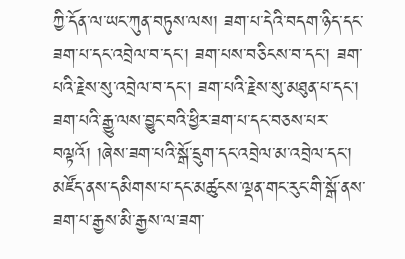ཀྱི་དོན་ལ་ཡང་ཀུན་བཏུས་ལས། ཟག་པ་དེའི་བདག་ཉིད་དང་ཟག་པ་དང་འབྲེལ་བ་དང་། ཟག་པས་བཅིངས་བ་དང་། ཟག་པའི་རྗེས་སུ་འབྲེལ་བ་དང་། ཟག་པའི་རྗེས་སུ་མཐུན་པ་དང་། ཟག་པའི་རྒྱུ་ལས་བྱུང་བའི་ཕྱིར་ཟག་པ་དང་བཅས་པར་བལྟའོ། །ཞེས་ཟག་པའི་སྒོ་དྲུག་དང་འབྲེལ་མ་འབྲེལ་དང་། མཛོད་ནས་དམིགས་པ་དང་མཚུངས་ལྡན་གང་རུང་གི་སྒོ་ནས་ཟག་པ་རྒྱས་མི་རྒྱས་ལ་ཟག་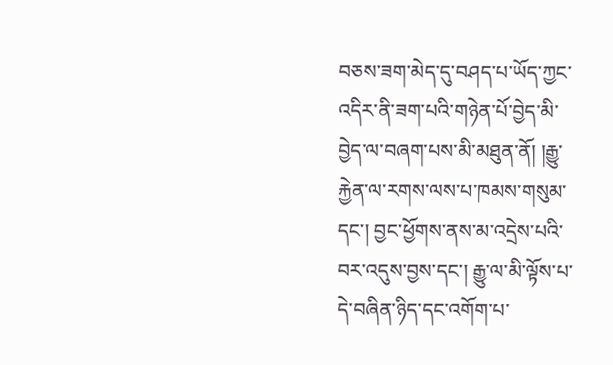བཅས་ཟག་མེད་དུ་བཤད་པ་ཡོད་ཀྱང་འདིར་ནི་ཟག་པའི་གཉེན་པོ་བྱེད་མི་བྱེད་ལ་བཞག་པས་མི་མཐུན་ནོ། །རྒྱུ་རྐྱེན་ལ་རགས་ལས་པ་ཁམས་གསུམ་དང་། བྱང་ཕྱོགས་ནས་མ་འདྲེས་པའི་བར་འདུས་བྱས་དང་། རྒྱུ་ལ་མི་ལྟོས་པ་དེ་བཞིན་ཉིད་དང་འགོག་པ་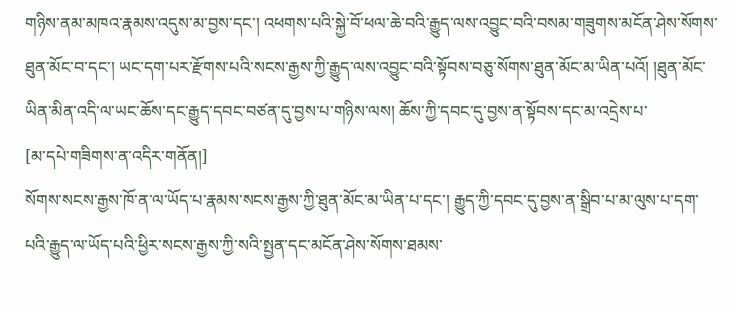གཉིས་ནམ་མཁའ་རྣམས་འདུས་མ་བྱས་དང་། འཕགས་པའི་སྐྱེ་བོ་ཕལ་ཆེ་བའི་རྒྱུད་ལས་འབྱུང་བའི་བསམ་གཟུགས་མངོན་ཤེས་སོགས་ཐུན་མོང་བ་དང་། ཡང་དག་པར་རྫོགས་པའི་སངས་རྒྱས་ཀྱི་རྒྱུད་ལས་འབྱུང་བའི་སྟོབས་བཅུ་སོགས་ཐུན་མོང་མ་ཡིན་པའོ། །ཐུན་མོང་ཡིན་མིན་འདི་ལ་ཡང་ཆོས་དང་རྒྱུད་དབང་བཙན་དུ་བྱས་པ་གཉིས་ལས། ཆོས་ཀྱི་དབང་དུ་བྱས་ན་སྟོབས་དང་མ་འདྲེས་པ་
[མ་དཔེ་གཟིགས་ན་འདིར་གནོན།]
སོགས་སངས་རྒྱས་ཁོ་ན་ལ་ཡོད་པ་རྣམས་སངས་རྒྱས་ཀྱི་ཐུན་མོང་མ་ཡིན་པ་དང་། རྒྱུད་ཀྱི་དབང་དུ་བྱས་ན་སྒྲིབ་པ་མ་ལུས་པ་དག་པའི་རྒྱུད་ལ་ཡོད་པའི་ཕྱིར་སངས་རྒྱས་ཀྱི་སའི་སྤྱན་དང་མངོན་ཤེས་སོགས་ཐམས་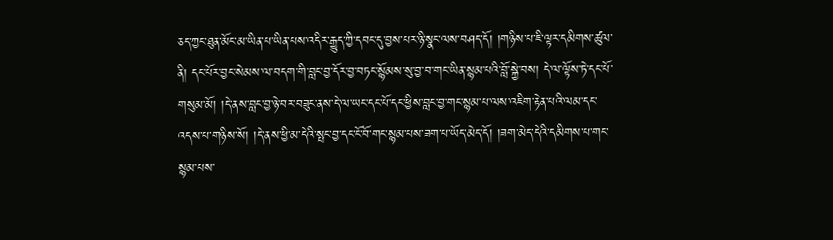ཅད་ཀྱང་ཐུན་མོང་མ་ཡིན་པ་ཡིན་པས་འདིར་རྒྱུད་ཀྱི་དབང་དུ་བྱས་པར་ཉི་སྣང་ལས་བཤད་དོ། །གཉིས་པ་ཇི་ལྟར་དམིགས་ཚུལ་ནི། དང་པོར་བྱང་སེམས་ལ་བདག་གི་བླང་བྱ་དོར་བྱ་བཏང་སྙོམས་སུ་བྱ་བ་གང་ཡིན་སྙམ་པའི་བློ་སྐྱེ་བས། དེ་ལ་ལྟོས་ཏེ་དང་པོ་གསུམ་མོ། །དེ་ནས་བླང་བྱ་ཉེ་བར་བཟུང་ནས་དེ་ལ་ཡང་དང་པོ་དང་ཕྱིས་བླང་བྱ་གང་སྙམ་པ་ལས་འཇིག་རྟེན་པའི་ལམ་དང་འདས་པ་གཉིས་སོ། །དེ་ནས་ཕྱི་མ་དེའི་སྤང་བྱ་དང་ངོ་བོ་གང་སྙམ་པས་ཟག་པ་ཡོད་མེད་དོ། །ཟག་མེད་དེའི་དམིགས་པ་གང་སྙམ་པས་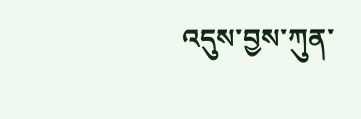འདུས་བྱས་ཀུན་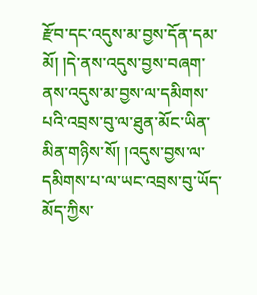རྫོབ་དང་འདུས་མ་བྱས་དོན་དམ་མོ། །དེ་ནས་འདུས་བྱས་བཞག་ནས་འདུས་མ་བྱས་ལ་དམིགས་པའི་འབྲས་བུ་ལ་ཐུན་མོང་ཡིན་མིན་གཉིས་སོ། །འདུས་བྱས་ལ་དམིགས་པ་ལ་ཡང་འབྲས་བུ་ཡོད་མོད་ཀྱིས་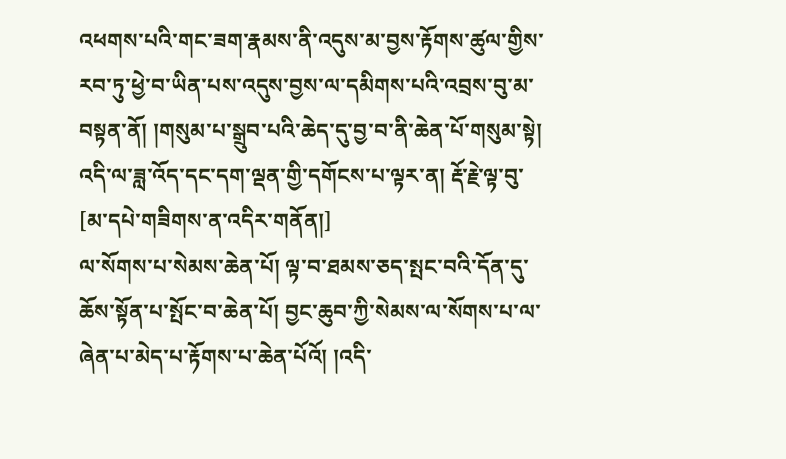འཕགས་པའི་གང་ཟག་རྣམས་ནི་འདུས་མ་བྱས་རྟོགས་ཚུལ་གྱིས་རབ་ཏུ་ཕྱེ་བ་ཡིན་པས་འདུས་བྱས་ལ་དམིགས་པའི་འབྲས་བུ་མ་བསྟན་ནོ། །གསུམ་པ་སྒྲུབ་པའི་ཆེད་དུ་བྱ་བ་ནི་ཆེན་པོ་གསུམ་སྟེ། འདི་ལ་ཟླ་འོད་དང་དག་ལྡན་གྱི་དགོངས་པ་ལྟར་ན། རྡོ་རྗེ་ལྟ་བུ་
[མ་དཔེ་གཟིགས་ན་འདིར་གནོན།]
ལ་སོགས་པ་སེམས་ཆེན་པོ། ལྟ་བ་ཐམས་ཅད་སྤང་བའི་དོན་དུ་ཆོས་སྟོན་པ་སྤོང་བ་ཆེན་པོ། བྱང་ཆུབ་ཀྱི་སེམས་ལ་སོགས་པ་ལ་ཞེན་པ་མེད་པ་རྟོགས་པ་ཆེན་པོའོ། །འདི་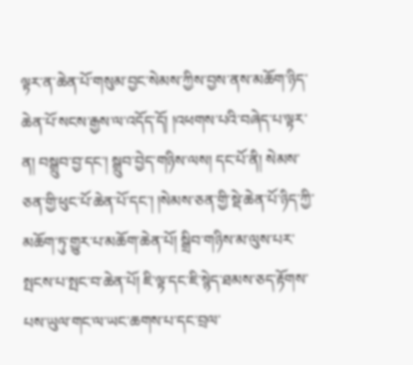ལྟར་ན་ཆེན་པོ་གསུམ་བྱང་སེམས་ཀྱིས་བྱས་ནས་མཆོག་ཉིད་ཆེན་པོ་སངས་རྒྱས་ལ་འདོད་དོ། །འཕགས་པའི་བཞེད་པ་ལྟར་ན། བསྒྲུབ་བྱ་དང་། སྒྲུབ་བྱེད་གཉིས་ལས། དང་པོ་ནི། སེམས་ཅན་གྱི་ཕུང་པོ་ཆེན་པོ་དང་། །སེམས་ཅན་གྱི་སྡེ་ཆེན་པོ་ཉིད་ཀྱི་མཆོག་ཏུ་གྱུར་པ་མཆོག་ཆེན་པོ། སྒྲིབ་གཉིས་མ་ལུས་པར་སྤངས་པ་སྤང་བ་ཆེན་པོ། ཇི་ལྟ་དང་ཇི་སྙེད་ཐམས་ཅད་རྟོགས་པས་ཡུལ་གང་ལ་ཡང་ཆགས་པ་དང་བྲལ་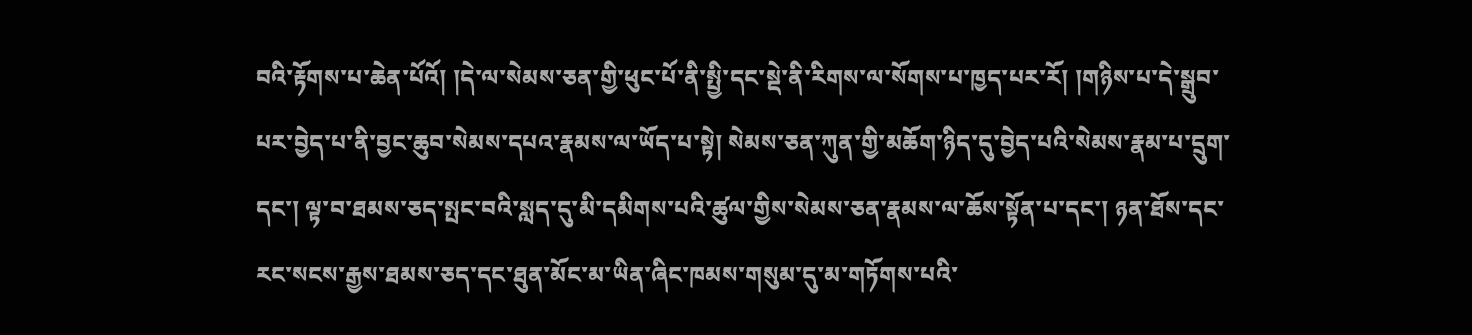བའི་རྟོགས་པ་ཆེན་པོའོ། །དེ་ལ་སེམས་ཅན་གྱི་ཕུང་པོ་ནི་སྤྱི་དང་སྡེ་ནི་རིགས་ལ་སོགས་པ་ཁྱད་པར་རོ། །གཉིས་པ་དེ་སྒྲུབ་པར་བྱེད་པ་ནི་བྱང་ཆུབ་སེམས་དཔའ་རྣམས་ལ་ཡོད་པ་སྟེ། སེམས་ཅན་ཀུན་གྱི་མཆོག་ཉིད་དུ་བྱེད་པའི་སེམས་རྣམ་པ་དྲུག་དང་། ལྟ་བ་ཐམས་ཅད་སྤང་བའི་སླད་དུ་མི་དམིགས་པའི་ཚུལ་གྱིས་སེམས་ཅན་རྣམས་ལ་ཆོས་སྟོན་པ་དང་། ཉན་ཐོས་དང་རང་སངས་རྒྱས་ཐམས་ཅད་དང་ཐུན་མོང་མ་ཡིན་ཞིང་ཁམས་གསུམ་དུ་མ་གཏོགས་པའི་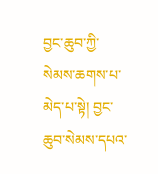བྱང་ཆུབ་ཀྱི་སེམས་ཆགས་པ་མེད་པ་སྟེ། བྱང་ཆུབ་སེམས་དཔའ་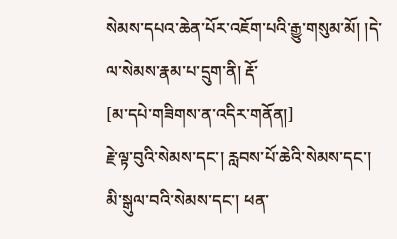སེམས་དཔའ་ཆེན་པོར་འཇོག་པའི་རྒྱུ་གསུམ་མོ། །དེ་ལ་སེམས་རྣམ་པ་དྲུག་ནི། རྡོ་
[མ་དཔེ་གཟིགས་ན་འདིར་གནོན།]
རྗེ་ལྟ་བུའི་སེམས་དང་། རླབས་པོ་ཆེའི་སེམས་དང་། མི་སྒུལ་བའི་སེམས་དང་། ཕན་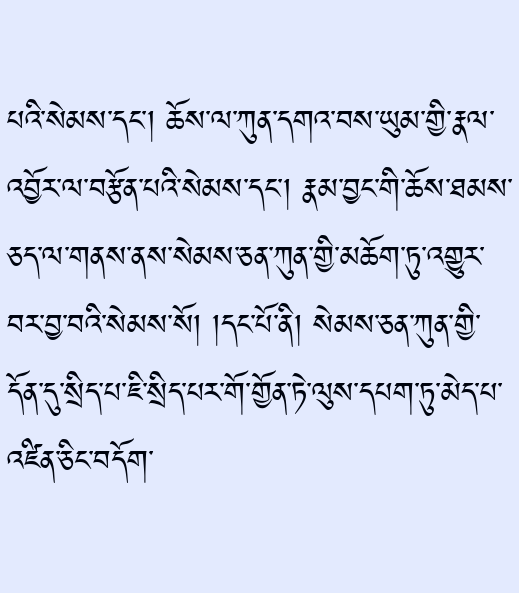པའི་སེམས་དང་། ཆོས་ལ་ཀུན་དགའ་བས་ཡུམ་གྱི་རྣལ་འབྱོར་ལ་བརྩོན་པའི་སེམས་དང་། རྣམ་བྱང་གི་ཆོས་ཐམས་ཅད་ལ་གནས་ནས་སེམས་ཅན་ཀུན་གྱི་མཆོག་ཏུ་འགྱུར་བར་བྱ་བའི་སེམས་སོ། །དང་པོ་ནི། སེམས་ཅན་ཀུན་གྱི་དོན་དུ་སྲིད་པ་ཇི་སྲིད་པར་གོ་གྱོན་ཏེ་ལུས་དཔག་ཏུ་མེད་པ་འཛིན་ཅིང་བདོག་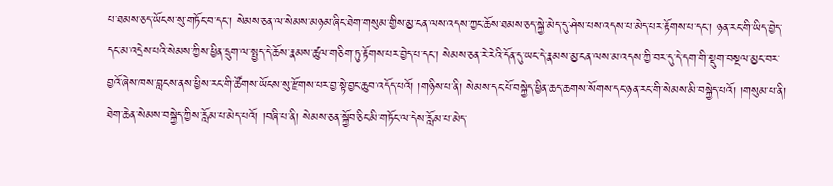པ་ཐམས་ཅད་ཡོངས་སུ་གཏོང་བ་དང་། སེམས་ཅན་ལ་སེམས་མཉམ་ཞིང་ཐེག་གསུམ་གྱིས་མྱ་ངན་ལས་འདས་ཀྱང་ཆོས་ཐམས་ཅད་སྐྱེ་མེད་དུ་ཤེས་པས་འདས་པ་མེད་པར་རྟོགས་པ་དང་། ཉན་རང་གི་ཡིད་བྱེད་དང་མ་འདྲེས་པའི་སེམས་ཀྱིས་ཕྱིན་དྲུག་ལ་སྤྱད་དེ་ཆོས་རྣམས་ཚུལ་གཅིག་ཏུ་རྟོགས་པར་བྱེད་པ་དང་། སེམས་ཅན་རེ་རེའི་དོན་དུ་ཡང་དེ་རྣམས་མྱ་ངན་ལས་མ་འདས་ཀྱི་བར་དུ་དེ་དག་གི་སྡུག་བསྔལ་མྱང་བར་བྱའོ་ཞེས་ཁས་བླངས་ནས་ཕྱིས་རང་གི་ཚོགས་ཡོངས་སུ་རྫོགས་པར་བྱ་སྟེ་བྱང་ཆུབ་འདོད་པའོ། །གཉིས་པ་ནི། སེམས་དང་པོ་བསྐྱེད་ཕྱིན་ཆད་ཆགས་སོགས་དང་ཉན་རང་གི་སེམས་མི་བསྐྱེད་པའོ། །གསུམ་པ་ནི། ཐེག་ཆེན་སེམས་བསྐྱེད་ཀྱིས་རློམ་པ་མེད་པའོ། །བཞི་པ་ནི། སེམས་ཅན་སྐྱོབ་ཅིང་མི་གཏོང་ལ་དེས་རློམ་པ་མེད་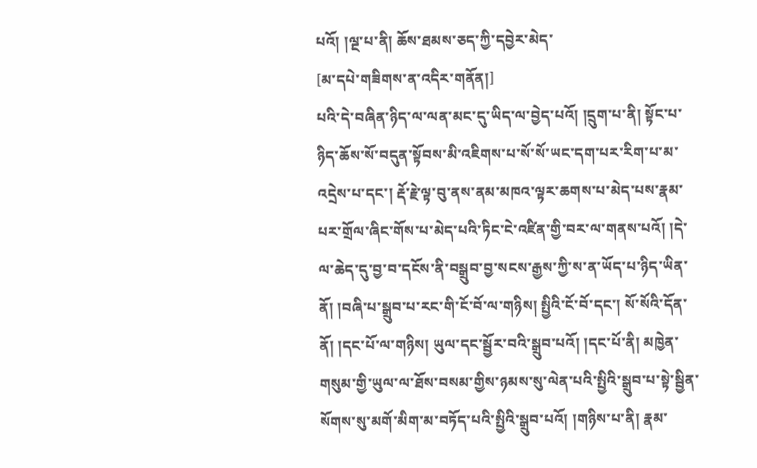པའོ། །ལྔ་པ་ནི། ཆོས་ཐམས་ཅད་ཀྱི་དབྱེར་མེད་
[མ་དཔེ་གཟིགས་ན་འདིར་གནོན།]
པའི་དེ་བཞིན་ཉིད་ལ་ལན་མང་དུ་ཡིད་ལ་བྱེད་པའོ། །དྲུག་པ་ནི། སྟོང་པ་ཉིད་ཆོས་སོ་བདུན་སྟོབས་མི་འཇིགས་པ་སོ་སོ་ཡང་དག་པར་རིག་པ་མ་འདྲེས་པ་དང་། རྡོ་རྗེ་ལྟ་བུ་ནས་ནམ་མཁའ་ལྟར་ཆགས་པ་མེད་པས་རྣམ་པར་གྲོལ་ཞིང་གོས་པ་མེད་པའི་ཏིང་ངེ་འཛིན་གྱི་བར་ལ་གནས་པའོ། །དེ་ལ་ཆེད་དུ་བྱ་བ་དངོས་ནི་བསྒྲུབ་བྱ་སངས་རྒྱས་ཀྱི་ས་ན་ཡོད་པ་ཉིད་ཡིན་ནོ། །བཞི་པ་སྒྲུབ་པ་རང་གི་ངོ་བོ་ལ་གཉིས། སྤྱིའི་ངོ་བོ་དང་། སོ་སོའི་དོན་ནོ། །དང་པོ་ལ་གཉིས། ཡུལ་དང་སྦྱོར་བའི་སྒྲུབ་པའོ། །དང་པོ་ནི། མཁྱེན་གསུམ་གྱི་ཡུལ་ལ་ཐོས་བསམ་གྱིས་ཉམས་སུ་ལེན་པའི་སྤྱིའི་སྒྲུབ་པ་སྟེ་སྦྱིན་སོགས་སུ་མགོ་མིག་མ་བཏོད་པའི་སྤྱིའི་སྒྲུབ་པའོ། །གཉིས་པ་ནི། རྣམ་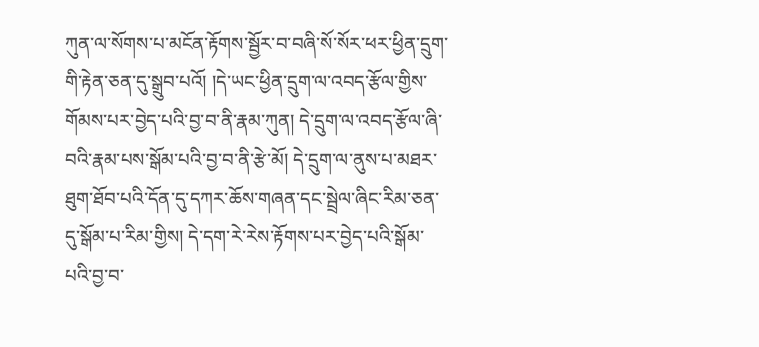ཀུན་ལ་སོགས་པ་མངོན་རྟོགས་སྦྱོར་བ་བཞི་སོ་སོར་ཕར་ཕྱིན་དྲུག་གི་རྟེན་ཅན་དུ་སྒྲུབ་པའོ། །དེ་ཡང་ཕྱིན་དྲུག་ལ་འབད་རྩོལ་གྱིས་གོམས་པར་བྱེད་པའི་བྱ་བ་ནི་རྣམ་ཀུན། དེ་དྲུག་ལ་འབད་རྩོལ་ཞི་བའི་རྣམ་པས་སྒོམ་པའི་བྱ་བ་ནི་རྩེ་མོ། དེ་དྲུག་ལ་ནུས་པ་མཐར་ཐུག་ཐོབ་པའི་དོན་དུ་དཀར་ཆོས་གཞན་དང་སྦྲེལ་ཞིང་རིམ་ཅན་དུ་སྒོམ་པ་རིམ་གྱིས། དེ་དག་རེ་རེས་རྟོགས་པར་བྱེད་པའི་སྒོམ་པའི་བྱ་བ་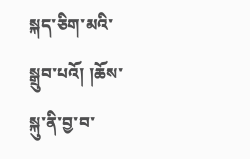སྐད་ཅིག་མའི་སྒྲུབ་པའོ། །ཆོས་སྐུ་ནི་བྱ་བ་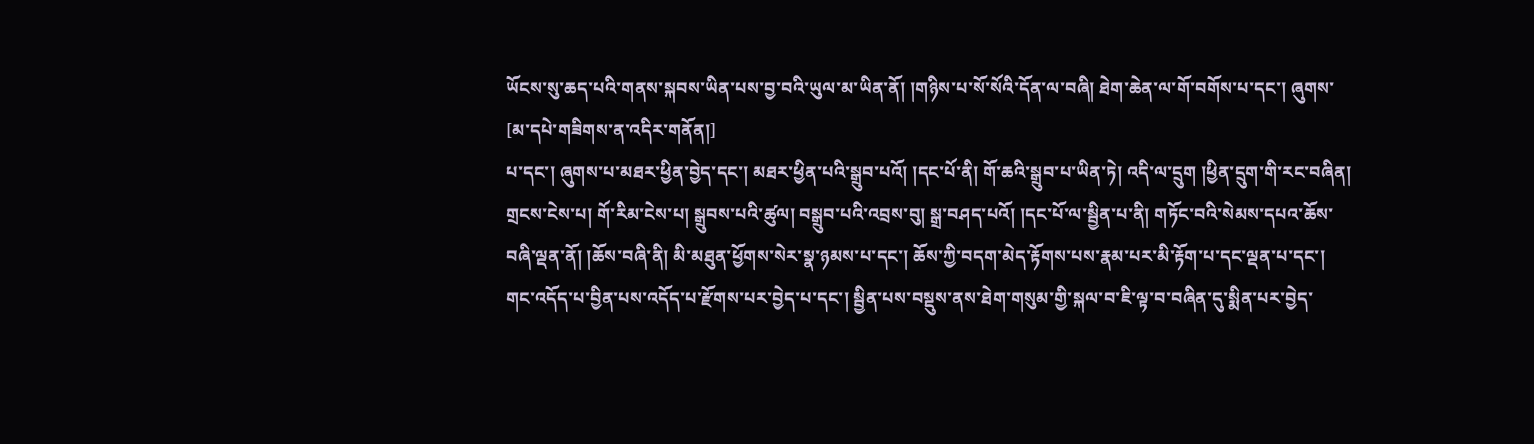ཡོངས་སུ་ཆད་པའི་གནས་སྐབས་ཡིན་པས་བྱ་བའི་ཡུལ་མ་ཡིན་ནོ། །གཉིས་པ་སོ་སོའི་དོན་ལ་བཞི། ཐེག་ཆེན་ལ་གོ་བགོས་པ་དང་། ཞུགས་
[མ་དཔེ་གཟིགས་ན་འདིར་གནོན།]
པ་དང་། ཞུགས་པ་མཐར་ཕྱིན་བྱེད་དང་། མཐར་ཕྱིན་པའི་སྒྲུབ་པའོ། །དང་པོ་ནི། གོ་ཆའི་སྒྲུབ་པ་ཡིན་ཏེ། འདི་ལ་དྲུག །ཕྱིན་དྲུག་གི་རང་བཞིན། གྲངས་ངེས་པ། གོ་རིམ་ངེས་པ། སྒྲུབས་པའི་ཚུལ། བསྒྲུབ་པའི་འབྲས་བུ། སྒྲ་བཤད་པའོ། །དང་པོ་ལ་སྦྱིན་པ་ནི། གཏོང་བའི་སེམས་དཔའ་ཆོས་བཞི་ལྡན་ནོ། །ཆོས་བཞི་ནི། མི་མཐུན་ཕྱོགས་སེར་སྣ་ཉམས་པ་དང་། ཆོས་ཀྱི་བདག་མེད་རྟོགས་པས་རྣམ་པར་མི་རྟོག་པ་དང་ལྡན་པ་དང་། གང་འདོད་པ་བྱིན་པས་འདོད་པ་རྫོགས་པར་བྱེད་པ་དང་། སྦྱིན་པས་བསྡུས་ནས་ཐེག་གསུམ་གྱི་སྐལ་བ་ཇི་ལྟ་བ་བཞིན་དུ་སྨིན་པར་བྱེད་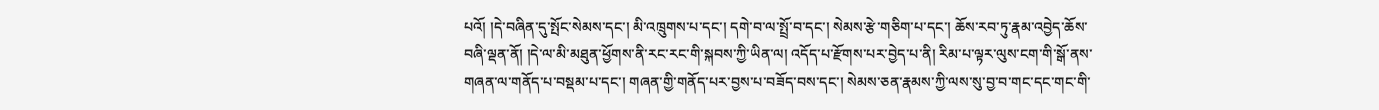པའོ། །དེ་བཞིན་དུ་སྤོང་སེམས་དང་། མི་འཁྲུགས་པ་དང་། དགེ་བ་ལ་སྤྲོ་བ་དང་། སེམས་རྩེ་གཅིག་པ་དང་། ཆོས་རབ་ཏུ་རྣམ་འབྱེད་ཆོས་བཞི་ལྡན་ནོ། །དེ་ལ་མི་མཐུན་ཕྱོགས་ནི་རང་རང་གི་སྐབས་ཀྱི་ཡིན་ལ། འདོད་པ་རྫོགས་པར་བྱེད་པ་ནི། རིམ་པ་ལྟར་ལུས་ངག་གི་སྒོ་ནས་གཞན་ལ་གནོད་པ་བསྡམ་པ་དང་། གཞན་གྱི་གནོད་པར་བྱས་པ་བཟོད་བས་དང་། སེམས་ཅན་རྣམས་ཀྱི་ལས་སུ་བྱ་བ་གང་དང་གང་གི་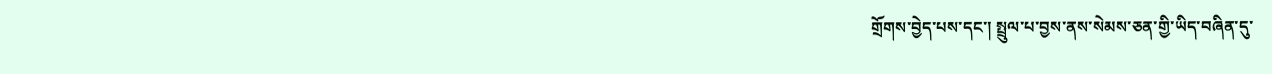གྲོགས་བྱེད་པས་དང་། སྤྲུལ་པ་བྱས་ནས་སེམས་ཅན་གྱི་ཡིད་བཞིན་དུ་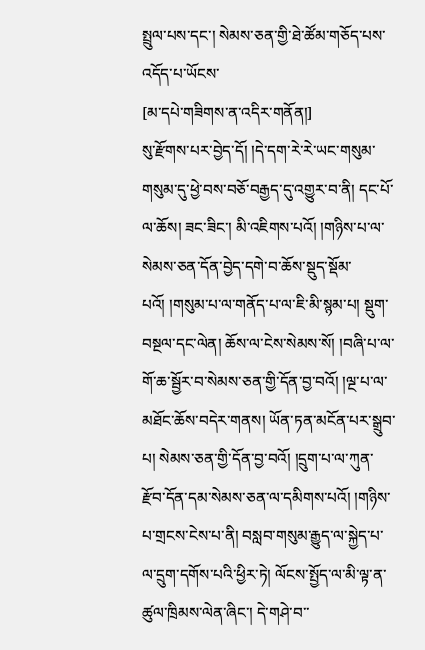སྤྲུལ་པས་དང་། སེམས་ཅན་གྱི་ཐེ་ཚོམ་གཅོད་པས་འདོད་པ་ཡོངས་
[མ་དཔེ་གཟིགས་ན་འདིར་གནོན།]
སུ་རྫོགས་པར་བྱེད་དོ། །དེ་དག་རེ་རེ་ཡང་གསུམ་གསུམ་དུ་ཕྱེ་བས་བཅོ་བརྒྱད་དུ་འགྱུར་བ་ནི། དང་པོ་ལ་ཆོས། ཟང་ཟིང་། མི་འཇིགས་པའོ། །གཉིས་པ་ལ་སེམས་ཅན་དོན་བྱེད་དགེ་བ་ཆོས་སྡུད་སྡོམ་པའོ། །གསུམ་པ་ལ་གནོད་པ་ལ་ཇི་མི་སྙམ་པ། སྡུག་བསྔལ་དང་ལེན། ཆོས་ལ་ངེས་སེམས་སོ། །བཞི་པ་ལ་གོ་ཆ་སྦྱོར་བ་སེམས་ཅན་གྱི་དོན་བྱ་བའོ། །ལྔ་པ་ལ་མཐོང་ཆོས་བདེར་གནས། ཡོན་ཏན་མངོན་པར་སྒྲུབ་པ། སེམས་ཅན་གྱི་དོན་བྱ་བའོ། །དྲུག་པ་ལ་ཀུན་རྫོབ་དོན་དམ་སེམས་ཅན་ལ་དམིགས་པའོ། །གཉིས་པ་གྲངས་ངེས་པ་ནི། བསླབ་གསུམ་རྒྱུད་ལ་སྐྱེད་པ་ལ་དྲུག་དགོས་པའི་ཕྱིར་ཏེ། ལོངས་སྤྱོད་ལ་མི་ལྟ་ན་ཚུལ་ཁྲིམས་ལེན་ཞིང་། དེ་གཤེ་བ་་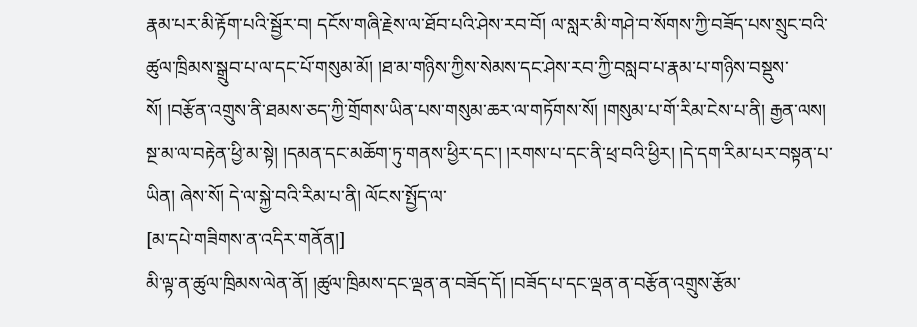རྣམ་པར་མི་རྟོག་པའི་སྦྱོར་བ། དངོས་གཞི་རྗེས་ལ་ཐོབ་པའི་ཤེས་རབ་བོ། ལ་སླར་མི་གཤེ་བ་སོགས་ཀྱི་བཟོད་པས་སྲུང་བའི་ཚུལ་ཁྲིམས་སྒྲུབ་པ་ལ་དང་པོ་གསུམ་མོ། །ཐ་མ་གཉིས་ཀྱིས་སེམས་དང་ཤེས་རབ་ཀྱི་བསླབ་པ་རྣམ་པ་གཉིས་བསྡུས་སོ། །བརྩོན་འགྲུས་ནི་ཐམས་ཅད་ཀྱི་གྲོགས་ཡིན་པས་གསུམ་ཆར་ལ་གཏོགས་སོ། །གསུམ་པ་གོ་རིམ་ངེས་པ་ནི། རྒྱན་ལས། སྔ་མ་ལ་བརྟེན་ཕྱི་མ་སྟེ། །དམན་དང་མཆོག་ཏུ་གནས་ཕྱིར་དང་། །རགས་པ་དང་ནི་ཕྲ་བའི་ཕྱིར། །དེ་དག་རིམ་པར་བསྟན་པ་ཡིན། ཞེས་སོ། དེ་ལ་སྐྱེ་བའི་རིམ་པ་ནི། ལོངས་སྤྱོད་ལ་
[མ་དཔེ་གཟིགས་ན་འདིར་གནོན།]
མི་ལྟ་ན་ཚུལ་ཁྲིམས་ལེན་ནོ། །ཚུལ་ཁྲིམས་དང་ལྡན་ན་བཟོད་དོ། །བཟོད་པ་དང་ལྡན་ན་བརྩོན་འགྲུས་རྩོམ་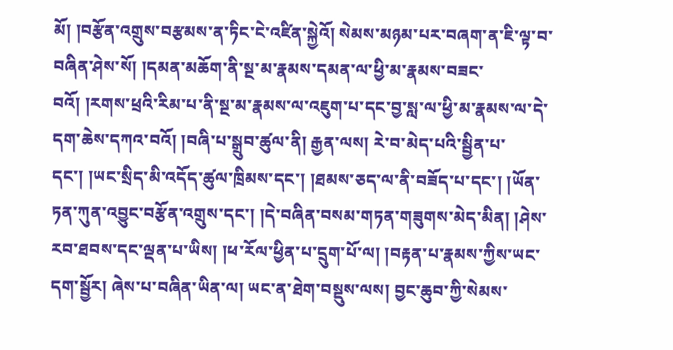མོ། །བརྩོན་འགྲུས་བརྩམས་ན་ཏིང་ངེ་འཛིན་སྐྱེའོ། སེམས་མཉམ་པར་བཞག་ན་ཇི་ལྟ་བ་བཞིན་ཤེས་སོ། །དམན་མཆོག་ནི་སྔ་མ་རྣམས་དམན་ལ་ཕྱི་མ་རྣམས་བཟང་བའོ། །རགས་ཕྲའི་རིམ་པ་ནི་སྔ་མ་རྣམས་ལ་འཇུག་པ་དང་བྱ་སླ་ལ་ཕྱི་མ་རྣམས་ལ་དེ་དག་ཆེས་དཀའ་བའོ། །བཞི་པ་སྒྲུབ་ཚུལ་ནི། རྒྱན་ལས། རེ་བ་མེད་པའི་སྦྱིན་པ་དང་། །ཡང་སྲིད་མི་འདོད་ཚུལ་ཁྲིམས་དང་། །ཐམས་ཅད་ལ་ནི་བཟོད་པ་དང་། །ཡོན་ཏན་ཀུན་འབྱུང་བརྩོན་འགྲུས་དང་། །དེ་བཞིན་བསམ་གཏན་གཟུགས་མེད་མིན། །ཤེས་རབ་ཐབས་དང་ལྡན་པ་ཡིས། །ཕ་རོལ་ཕྱིན་པ་དྲུག་པོ་ལ། །བརྟན་པ་རྣམས་ཀྱིས་ཡང་དག་སྦྱོར། ཞེས་པ་བཞིན་ཡིན་ལ། ཡང་ན་ཐེག་བསྡུས་ལས། བྱང་ཆུབ་ཀྱི་སེམས་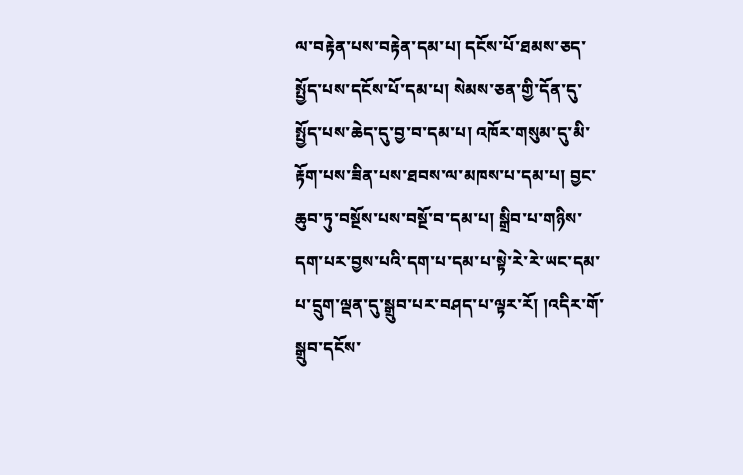ལ་བརྟེན་པས་བརྟེན་དམ་པ། དངོས་པོ་ཐམས་ཅད་སྤྱོད་པས་དངོས་པོ་དམ་པ། སེམས་ཅན་གྱི་དོན་དུ་སྤྱོད་པས་ཆེད་དུ་བྱ་བ་དམ་པ། འཁོར་གསུམ་དུ་མི་རྟོག་པས་ཟིན་པས་ཐབས་ལ་མཁས་པ་དམ་པ། བྱང་ཆུབ་ཏུ་བསྔོས་པས་བསྔོ་བ་དམ་པ། སྒྲིབ་པ་གཉིས་དག་པར་བྱས་པའི་དག་པ་དམ་པ་སྟེ་རེ་རེ་ཡང་དམ་པ་དྲུག་ལྡན་དུ་སྒྲུབ་པར་བཤད་པ་ལྟར་རོ། །འདིར་གོ་སྒྲུབ་དངོས་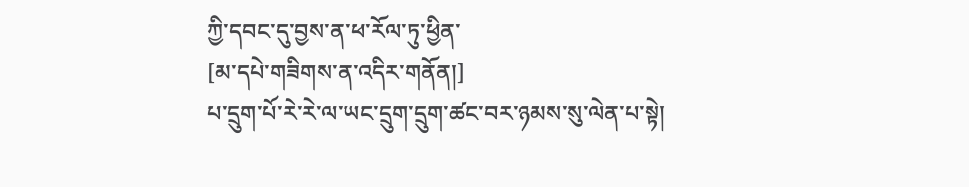ཀྱི་དབང་དུ་བྱས་ན་ཕ་རོལ་ཏུ་ཕྱིན་
[མ་དཔེ་གཟིགས་ན་འདིར་གནོན།]
པ་དྲུག་པོ་རེ་རེ་ལ་ཡང་དྲུག་དྲུག་ཚང་བར་ཉམས་སུ་ལེན་པ་སྟེ།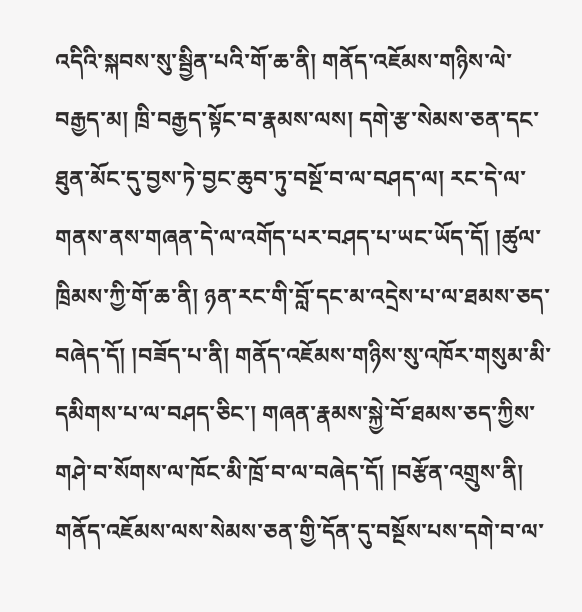འདིའི་སྐབས་སུ་སྦྱིན་པའི་གོ་ཆ་ནི། གནོད་འཇོམས་གཉིས་ལེ་བརྒྱད་མ། ཁྲི་བརྒྱད་སྟོང་བ་རྣམས་ལས། དགེ་རྩ་སེམས་ཅན་དང་ཐུན་མོང་དུ་བྱས་ཏེ་བྱང་ཆུབ་ཏུ་བསྔོ་བ་ལ་བཤད་ལ། རང་དེ་ལ་གནས་ནས་གཞན་དེ་ལ་འགོད་པར་བཤད་པ་ཡང་ཡོད་དོ། །ཚུལ་ཁྲིམས་ཀྱི་གོ་ཆ་ནི། ཉན་རང་གི་བློ་དང་མ་འདྲེས་པ་ལ་ཐམས་ཅད་བཞེད་དོ། །བཟོད་པ་ནི། གནོད་འཇོམས་གཉིས་སུ་འཁོར་གསུམ་མི་དམིགས་པ་ལ་བཤད་ཅིང་། གཞན་རྣམས་སྐྱེ་བོ་ཐམས་ཅད་ཀྱིས་གཤེ་བ་སོགས་ལ་ཁོང་མི་ཁྲོ་བ་ལ་བཞེད་དོ། །བརྩོན་འགྲུས་ནི། གནོད་འཇོམས་ལས་སེམས་ཅན་གྱི་དོན་དུ་བསྔོས་པས་དགེ་བ་ལ་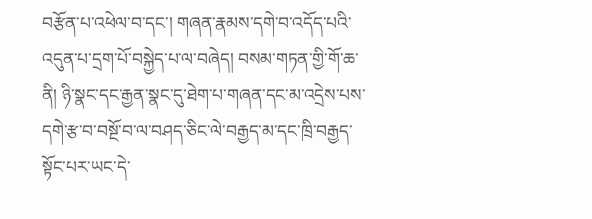བརྩོན་པ་འཕེལ་བ་དང་། གཞན་རྣམས་དགེ་བ་འདོད་པའི་འདུན་པ་དྲག་པོ་བསྐྱེད་པ་ལ་བཞེད། བསམ་གཏན་གྱི་གོ་ཆ་ནི། ཉི་སྣང་དང་རྒྱན་སྣང་དུ་ཐེག་པ་གཞན་དང་མ་འདྲེས་པས་དགེ་རྩ་བ་བསྔོ་བ་ལ་བཤད་ཅིང་ལེ་བརྒྱད་མ་དང་ཁྲི་བརྒྱད་སྟོང་པར་ཡང་དེ་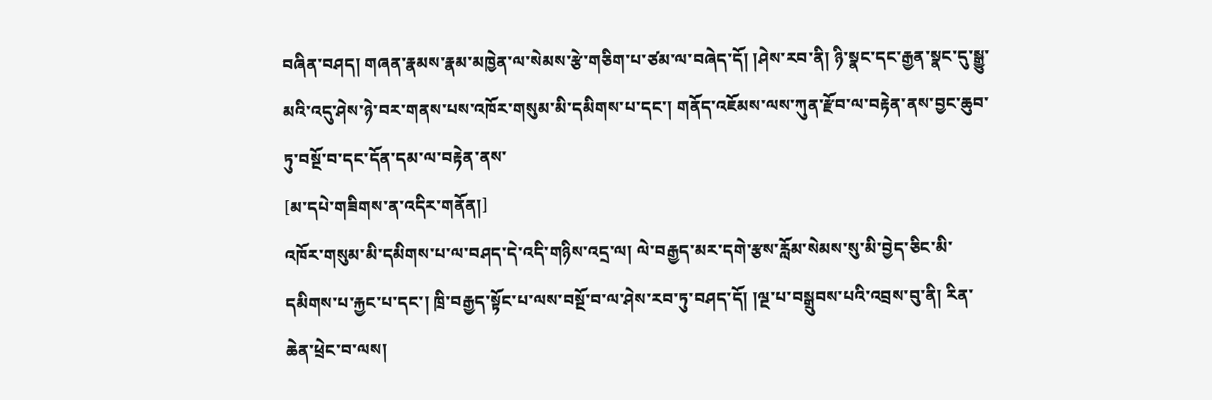བཞིན་བཤད། གཞན་རྣམས་རྣམ་མཁྱེན་ལ་སེམས་རྩེ་གཅིག་པ་ཙམ་ལ་བཞེད་དོ། །ཤེས་རབ་ནི། ཉི་སྣང་དང་རྒྱན་སྣང་དུ་སྒྱུ་མའི་འདུ་ཤེས་ཉེ་བར་གནས་པས་འཁོར་གསུམ་མི་དམིགས་པ་དང་། གནོད་འཇོམས་ལས་ཀུན་རྫོབ་ལ་བརྟེན་ནས་བྱང་ཆུབ་ཏུ་བསྔོ་བ་དང་དོན་དམ་ལ་བརྟེན་ནས་
[མ་དཔེ་གཟིགས་ན་འདིར་གནོན།]
འཁོར་གསུམ་མི་དམིགས་པ་ལ་བཤད་དེ་འདི་གཉིས་འདྲ་ལ། ལེ་བརྒྱད་མར་དགེ་རྩས་རློམ་སེམས་སུ་མི་བྱེད་ཅིང་མི་དམིགས་པ་རྐྱང་པ་དང་། ཁྲི་བརྒྱད་སྟོང་པ་ལས་བསྔོ་བ་ལ་ཤེས་རབ་ཏུ་བཤད་དོ། །ལྔ་པ་བསྒྲུབས་པའི་འབྲས་བུ་ནི། རིན་ཆེན་ཕྲེང་བ་ལས།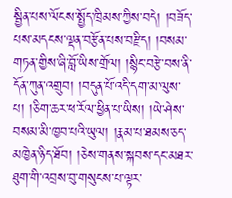སྦྱིན་པས་ལོངས་སྤྱོད་ཁྲིམས་ཀྱིས་བདེ། །བཟོད་པས་མདངས་ལྡན་བརྩོན་པས་བརྫིད། །བསམ་གཏན་གྱིས་ཞི་བློ་ཡིས་གྲོལ། །སྙིང་བརྩེ་བས་ནི་དོན་ཀུན་འགྲུབ། །བདུན་པོ་འདི་དག་མ་ལུས་པ། །ཅིག་ཆར་ཕ་རོལ་ཕྱིན་པ་ཡིས། །ཡེ་ཤེས་བསམ་མི་ཁྱབ་པའི་ཡུལ། །རྣམ་པ་ཐམས་ཅད་མཁྱེན་ཉིད་ཐོབ། །ཅེས་གནས་སྐབས་དང་མཐར་ཐུག་གི་འབྲས་བུ་གསུངས་པ་ལྟར་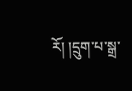རོ། །དྲུག་པ་སྒྲ་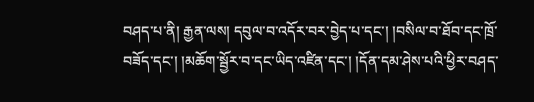བཤད་པ་ནི། རྒྱན་ལས། དབུལ་བ་འདོར་བར་བྱེད་པ་དང་། །བསིལ་བ་ཐོབ་དང་ཁྲོ་བཟོད་དང་། །མཆོག་སྦྱོར་བ་དང་ཡིད་འཛིན་དང་། །དོན་དམ་ཤེས་པའི་ཕྱིར་བཤད་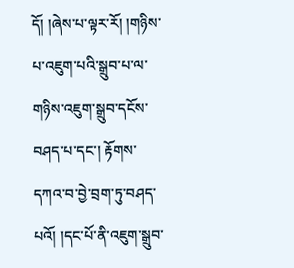དོ། །ཞེས་པ་ལྟར་རོ། །གཉིས་པ་འཇུག་པའི་སྒྲུབ་པ་ལ་གཉིས་འཇུག་སྒྲུབ་དངོས་བཤད་པ་དང་། རྟོགས་དཀའ་བ་བྱེ་བྲག་ཏུ་བཤད་པའོ། །དང་པོ་ནི་འཇུག་སྒྲུབ་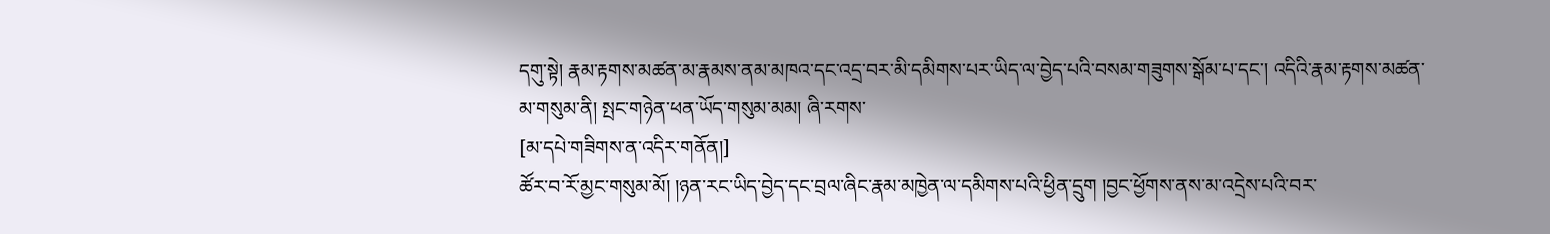དགུ་སྟེ། རྣམ་རྟགས་མཚན་མ་རྣམས་ནམ་མཁའ་དང་འདྲ་བར་མི་དམིགས་པར་ཡིད་ལ་བྱེད་པའི་བསམ་གཟུགས་སྒོམ་པ་དང་། འདིའི་རྣམ་རྟགས་མཚན་མ་གསུམ་ནི། སྤང་གཉེན་ཕན་ཡོད་གསུམ་མམ། ཞི་རགས་
[མ་དཔེ་གཟིགས་ན་འདིར་གནོན།]
ཚོར་བ་རོ་མྱང་གསུམ་མོ། །ཉན་རང་ཡིད་བྱེད་དང་བྲལ་ཞིང་རྣམ་མཁྱེན་ལ་དམིགས་པའི་ཕྱིན་དྲུག །བྱང་ཕྱོགས་ནས་མ་འདྲེས་པའི་བར་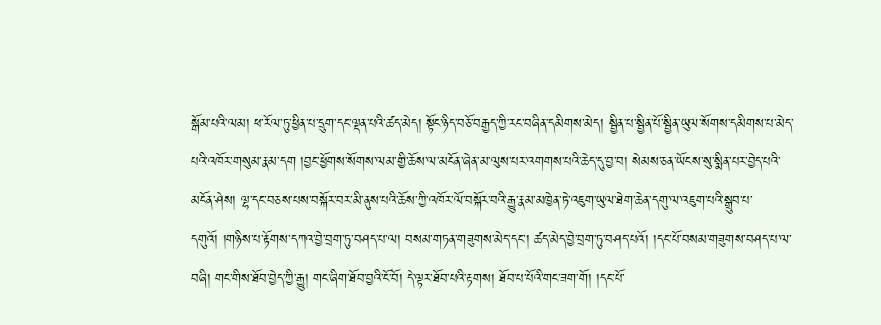སྒོམ་པའི་ལམ། ཕ་རོལ་ཏུ་ཕྱིན་པ་དྲུག་དང་ལྡན་པའི་ཚད་མེད། སྟོང་ཉིད་བཅོ་བརྒྱད་ཀྱི་རང་བཞིན་དམིགས་མེད། སྦྱིན་པ་སྦྱིན་པོ་སྦྱིན་ཡུལ་སོགས་དམིགས་པ་མེད་པའི་འཁོར་གསུམ་རྣམ་དག །བྱང་ཕྱོགས་སོགས་ལམ་གྱི་ཆོས་ལ་མངོན་ཞེན་མ་ལུས་པར་འགགས་པའི་ཆེད་དུ་བྱ་བ། སེམས་ཅན་ཡོངས་སུ་སྨིན་པར་བྱེད་པའི་མངོན་ཤེས། ལྷ་དང་བཅས་པས་བསྐོར་བར་མི་ནུས་པའི་ཆོས་ཀྱི་འཁོར་ལོ་བསྐོར་བའི་རྒྱུ་རྣམ་མཁྱེན་ཏེ་འཇུག་ཡུལ་ཐེག་ཆེན་དགུ་ལ་འཇུག་པའི་སྒྲུབ་པ་དགུའོ། །གཉིས་པ་རྟོགས་དཀའ་བྱེ་བྲག་ཏུ་བཤད་པ་ལ། བསམ་གཏན་གཟུགས་མེད་དང་། ཚད་མེད་བྱེ་བྲག་ཏུ་བཤད་པའོ། །དང་པོ་བསམ་གཟུགས་བཤད་པ་ལ་བཞི། གང་གིས་ཐོབ་བྱེད་ཀྱི་རྒྱུ། གང་ཞིག་ཐོབ་བྱའི་ངོ་བོ། དེ་ལྟར་ཐོབ་པའི་རྟགས། ཐོབ་པ་པོའི་གང་ཟག་གོ། །དང་པོ་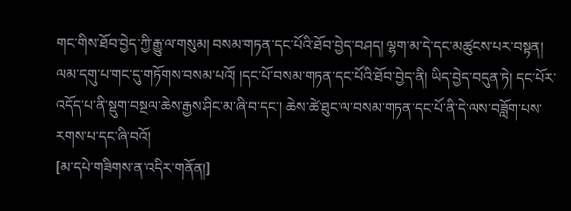གང་གིས་ཐོབ་བྱེད་ཀྱི་རྒྱུ་ལ་གསུམ། བསམ་གཏན་དང་པོའི་ཐོབ་བྱེད་བཤད། ལྷག་མ་དེ་དང་མཚུངས་པར་བསྟན། ལམ་དགུ་པ་གང་དུ་གཏོགས་བསམ་པའོ། །དང་པོ་བསམ་གཏན་དང་པོའི་ཐོབ་བྱེད་ནི། ཡིད་བྱེད་བདུན་ཏེ། དང་པོར་འདོད་པ་ནི་སྡུག་བསྔལ་ཆེས་རྒྱས་ཤིང་མ་ཞི་བ་དང་། ཆེས་ཚེ་ཐུང་ལ་བསམ་གཏན་དང་པོ་ནི་དེ་ལས་བཟློག་པས་རགས་པ་དང་ཞི་བའོ།
[མ་དཔེ་གཟིགས་ན་འདིར་གནོན།]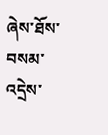ཞེས་ཐོས་བསམ་འདྲེས་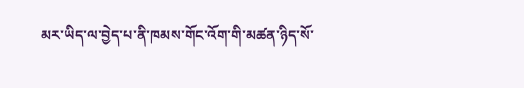མར་ཡིད་ལ་བྱེད་པ་ནི་ཁམས་གོང་འོག་གི་མཚན་ཉིད་སོ་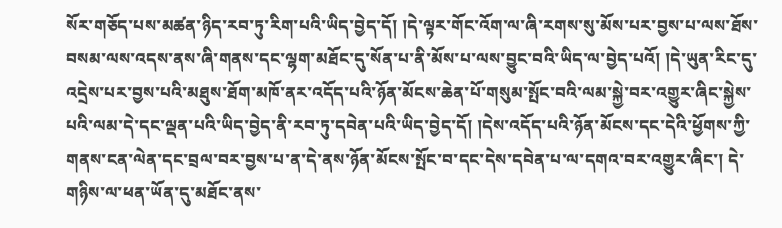སོར་གཅོད་པས་མཚན་ཉིད་རབ་ཏུ་རིག་པའི་ཡིད་བྱེད་དོ། །དེ་ལྟར་གོང་འོག་ལ་ཞི་རགས་སུ་མོས་པར་བྱས་པ་ལས་ཐོས་བསམ་ལས་འདས་ནས་ཞི་གནས་དང་ལྷག་མཐོང་དུ་སོན་པ་ནི་མོས་པ་ལས་བྱུང་བའི་ཡིད་ལ་བྱེད་པའོ། །དེ་ཡུན་རིང་དུ་འདྲེས་པར་བྱས་པའི་མཐུས་ཐོག་མཁོ་ནར་འདོད་པའི་ཉོན་མོངས་ཆེན་པོ་གསུམ་སྤོང་བའི་ལམ་སྐྱེ་བར་འགྱུར་ཞིང་སྐྱེས་པའི་ལམ་དེ་དང་ལྡན་པའི་ཡིད་བྱེད་ནི་རབ་ཏུ་དབེན་པའི་ཡིད་བྱེད་དོ། །དེས་འདོད་པའི་ཉོན་མོངས་དང་དེའི་ཕྱོགས་ཀྱི་གནས་ངན་ལེན་དང་བྲལ་བར་བྱས་པ་ན་དེ་ནས་ཉོན་མོངས་སྤོང་བ་དང་དེས་དབེན་པ་ལ་དགའ་བར་འགྱུར་ཞིང་། དེ་གཉིས་ལ་ཕན་ཡོན་དུ་མཐོང་ནས་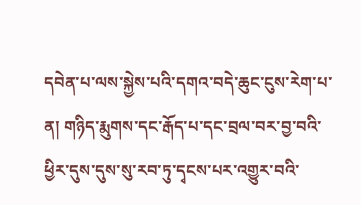དབེན་པ་ལས་སྐྱེས་པའི་དགའ་བདེ་ཆུང་ངུས་རེག་པ་ན། གཉིད་རྨུགས་དང་རྒོད་པ་དང་བྲལ་བར་བྱ་བའི་ཕྱིར་དུས་དུས་སུ་རབ་ཏུ་དྭངས་པར་འགྱུར་བའི་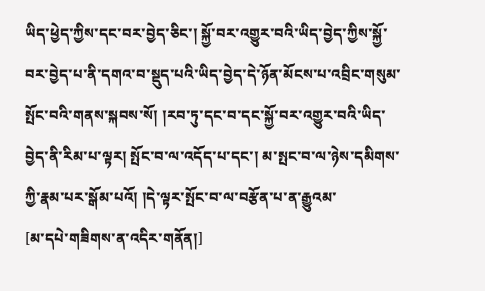ཡིད་ཕྱེད་ཀྱིས་དང་བར་བྱེད་ཅིང་། སྐྱོ་བར་འགྱུར་བའི་ཡིད་བྱེད་ཀྱིས་སྐྱོ་བར་བྱེད་པ་ནི་དགའ་བ་སྡུད་པའི་ཡིད་བྱེད་དེ་ཉོན་མོངས་པ་འབྲིང་གསུམ་སྤོང་བའི་གནས་སྐབས་སོ། །རབ་ཏུ་དང་བ་དང་སྐྱོ་བར་འགྱུར་བའི་ཡིད་བྱེད་ནི་རིམ་པ་ལྟར། སྤོང་བ་ལ་འདོད་པ་དང་། མ་སྤང་བ་ལ་ཉེས་དམིགས་ཀྱི་རྣམ་པར་སྒོམ་པའོ། །དེ་ལྟར་སྤོང་བ་ལ་བརྩོན་པ་ན་རྒྱུའམ་
[མ་དཔེ་གཟིགས་ན་འདིར་གནོན།]